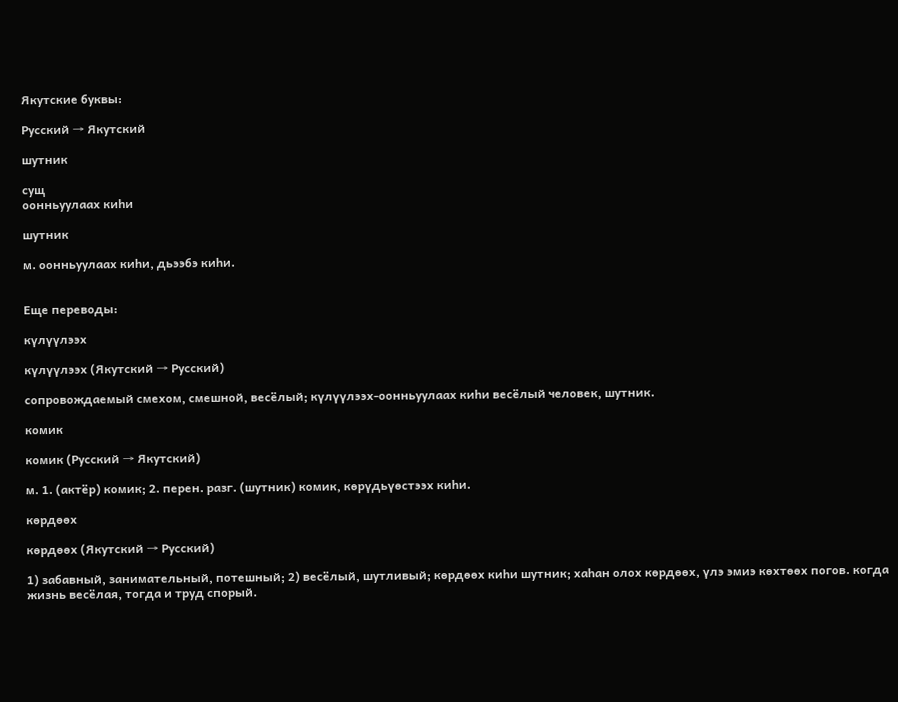Якутские буквы:

Русский → Якутский

шутник

сущ
оонньуулаах киһи

шутник

м. оонньуулаах киһи, дьээбэ киһи.


Еще переводы:

күлүүлээх

күлүүлээх (Якутский → Русский)

сопровождаемый смехом, смешной, весёлый; күлүүлээх-оонньуулаах киһи весёлый человек, шутник.

комик

комик (Русский → Якутский)

м. 1. (актёр) комик; 2. перен. разг. (шутник) комик, көрүдьүөстээх киһи.

көрдөөх

көрдөөх (Якутский → Русский)

1) забавный, занимательный, потешный; 2) весёлый, шутливый; көрдөөх киһи шутник; хаһан олох көрдөөх, үлэ эмиэ көхтөөх погов. когда жизнь весёлая, тогда и труд спорый.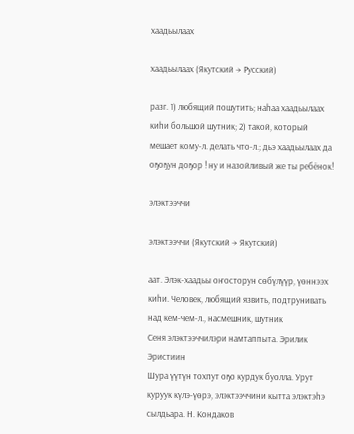хаадьылаах

хаадьылаах (Якутский → Русский)

разг. 1) любящий пошутить; наһаа хаадьылаах киһи большой шутник; 2) такой, который мешает кому-л. делать что-л.; дьэ хаадьылаах да оҕоҕун доҕор ! ну и назойливый же ты ребёнок!

элэктээччи

элэктээччи (Якутский → Якутский)

аат. Элэк-хаадьы оҥосторун сөбүлүүр, үөннээх киһи. Человек, любящий язвить, подтрунивать над кем-чем-л., насмешник, шутник
Сеня элэктээччилэри намтаппыта. Эрилик Эристиин
Шура үүтүн тохпут оҕо курдук буолла. Урут куруук күлэ-үөрэ, элэктээччини кытта элэктэһэ сылдьара. Н. Кондаков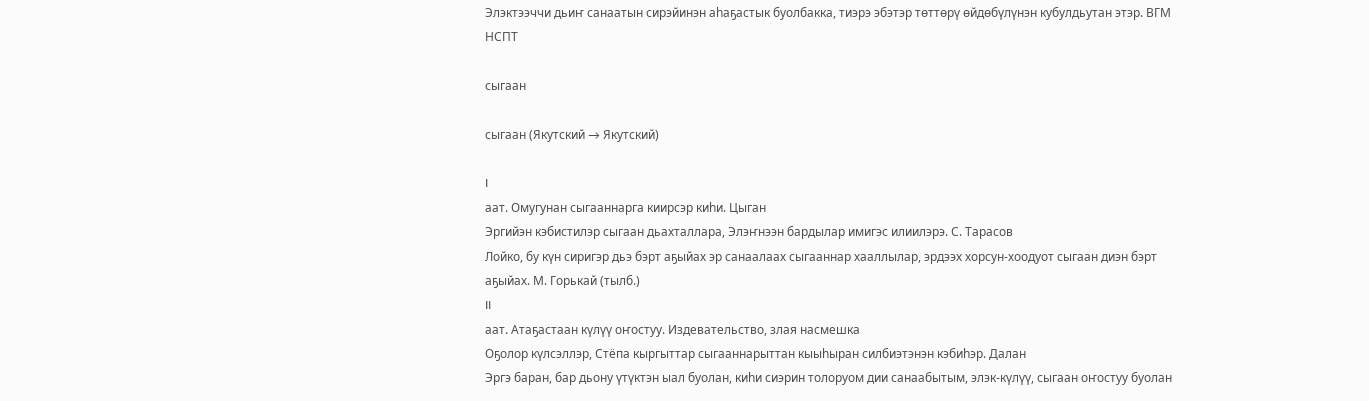Элэктээччи дьиҥ санаатын сирэйинэн аһаҕастык буолбакка, тиэрэ эбэтэр төттөрү өйдөбүлүнэн кубулдьутан этэр. ВГМ НСПТ

сыгаан

сыгаан (Якутский → Якутский)

I
аат. Омугунан сыгааннарга киирсэр киһи. Цыган
Эргийэн кэбистилэр сыгаан дьахталлара, Элэҥнээн бардылар имигэс илиилэрэ. С. Тарасов
Лойко, бу күн сиригэр дьэ бэрт аҕыйах эр санаалаах сыгааннар хааллылар, эрдээх хорсун-хоодуот сыгаан диэн бэрт аҕыйах. М. Горькай (тылб.)
II
аат. Атаҕастаан күлүү оҥостуу. Издевательство, злая насмешка
Оҕолор күлсэллэр, Стёпа кыргыттар сыгааннарыттан кыыһыран силбиэтэнэн кэбиһэр. Далан
Эргэ баран, бар дьону үтүктэн ыал буолан, киһи сиэрин толоруом дии санаабытым, элэк-күлүү, сыгаан оҥостуу буолан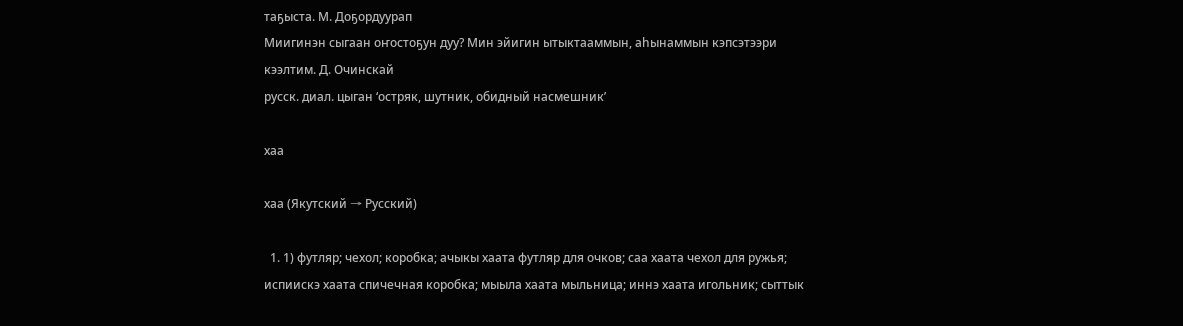таҕыста. М. Доҕордуурап
Миигинэн сыгаан оҥостоҕун дуу? Мин эйигин ытыктааммын, аһынаммын кэпсэтээри кээлтим. Д. Очинскай
русск. диал. цыган ‘остряк, шутник, обидный насмешник’

хаа

хаа (Якутский → Русский)

  1. 1) футляр; чехол; коробка; ачыкы хаата футляр для очков; саа хаата чехол для ружья; испиискэ хаата спичечная коробка; мыыла хаата мыльница; иннэ хаата игольник; сыттык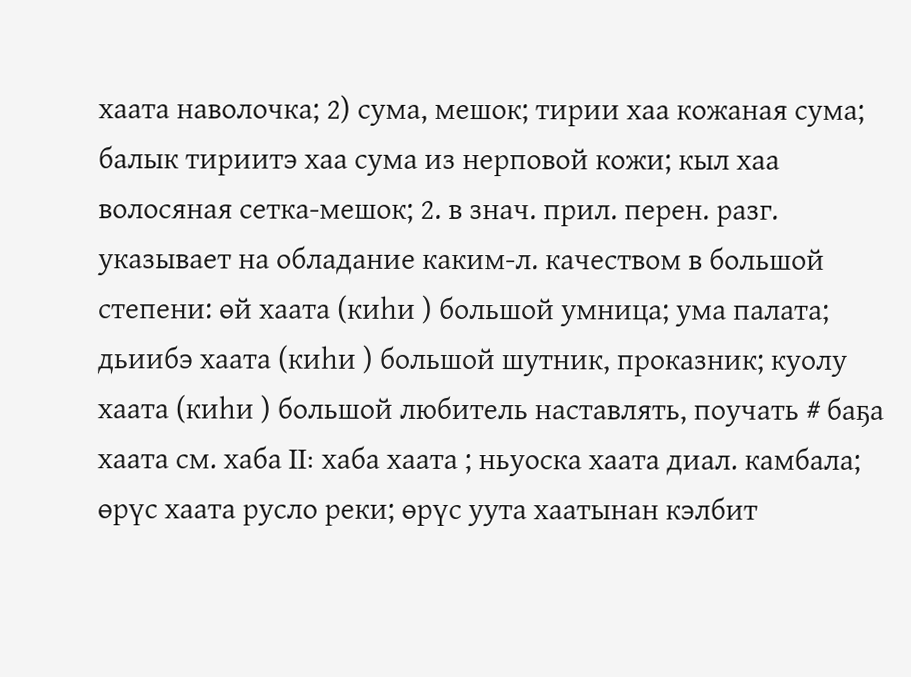хаата наволочка; 2) сума, мешок; тирии хаа кожаная сума; балык тириитэ хаа сума из нерповой кожи; кыл хаа волосяная сетка-мешок; 2. в знач. прил. перен. разг. указывает на обладание каким-л. качеством в большой степени: өй хаата (киһи ) большой умница; ума палата; дьиибэ хаата (киһи ) большой шутник, проказник; куолу хаата (киһи ) большой любитель наставлять, поучать # баҕа хаата см. хаба II: хаба хаата ; ньуоска хаата диал. камбала; өрүс хаата русло реки; өрүс уута хаатынан кэлбит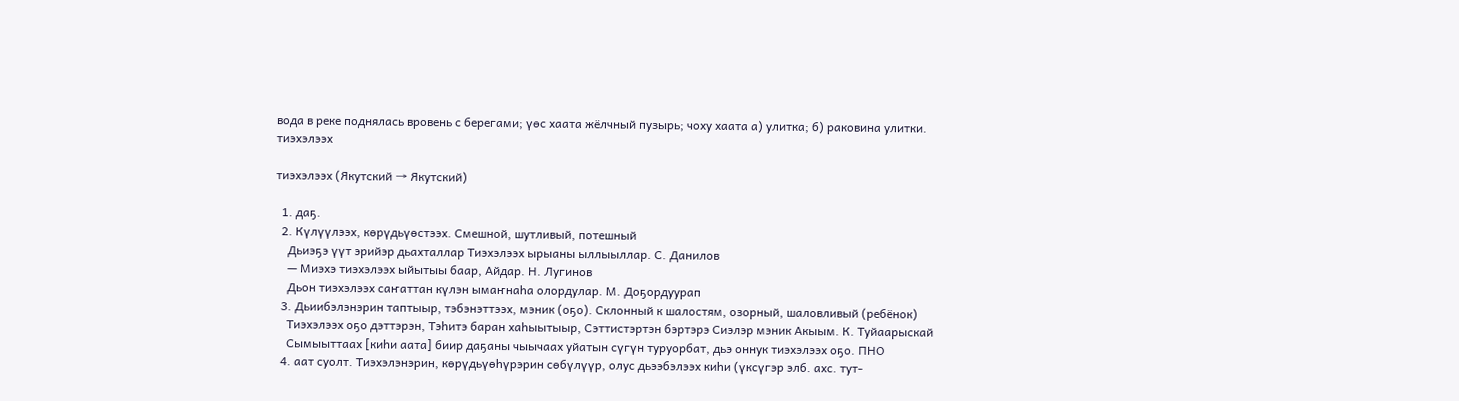вода в реке поднялась вровень с берегами; үөс хаата жёлчный пузырь; чоху хаата а) улитка; б) раковина улитки.
тиэхэлээх

тиэхэлээх (Якутский → Якутский)

  1. даҕ.
  2. Күлүүлээх, көрүдьүөстээх. Смешной, шутливый, потешный
    Дьиэҕэ үүт эрийэр дьахталлар Тиэхэлээх ырыаны ыллыыллар. С. Данилов
    — Миэхэ тиэхэлээх ыйытыы баар, Айдар. Н. Лугинов
    Дьон тиэхэлээх саҥаттан күлэн ымаҥнаһа олордулар. М. Доҕордуурап
  3. Дьиибэлэнэрин таптыыр, тэбэнэттээх, мэник (оҕо). Склонный к шалостям, озорный, шаловливый (ребёнок)
    Тиэхэлээх оҕо дэттэрэн, Тэһитэ баран хаһыытыыр, Сэттистэртэн бэртэрэ Сиэлэр мэник Акыым. К. Туйаарыскай
    Сымыыттаах [киһи аата] биир даҕаны чыычаах уйатын сүгүн туруорбат, дьэ оннук тиэхэлээх оҕо. ПНО
  4. аат суолт. Тиэхэлэнэрин, көрүдьүөһүрэрин сөбүлүүр, олус дьээбэлээх киһи (үксүгэр элб. ахс. тут-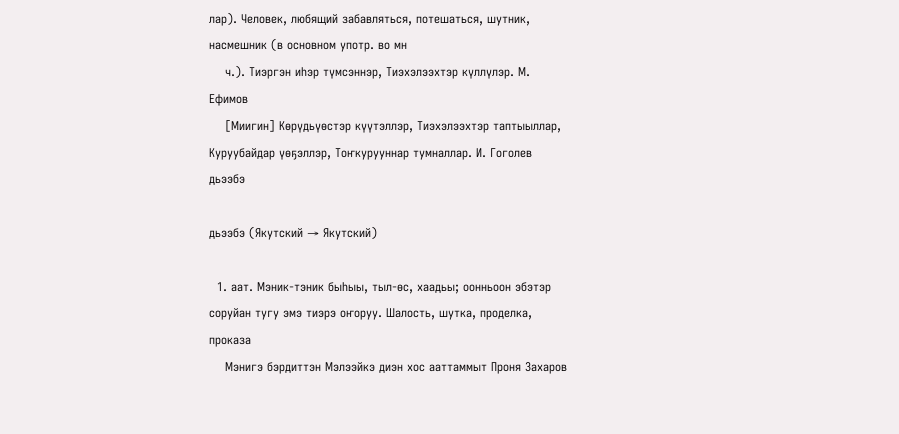лар). Человек, любящий забавляться, потешаться, шутник, насмешник (в основном употр. во мн
    ч.). Тиэргэн иһэр түмсэннэр, Тиэхэлээхтэр күллүлэр. М. Ефимов
    [Миигин] Көрүдьүөстэр күүтэллэр, Тиэхэлээхтэр таптыыллар, Куруубайдар үөҕэллэр, Тоҥкурууннар тумналлар. И. Гоголев
дьээбэ

дьээбэ (Якутский → Якутский)

  1. аат. Мэник-тэник быһыы, тыл-өс, хаадьы; оонньоон эбэтэр соруйан тугу эмэ тиэрэ оҥоруу. Шалость, шутка, проделка, проказа
    Мэнигэ бэрдиттэн Мэлээйкэ диэн хос ааттаммыт Проня Захаров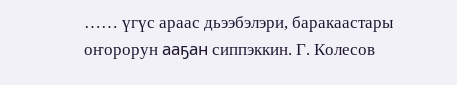…… үгүс араас дьээбэлэри, баракаастары оҥорорун ааҕан сиппэккин. Г. Колесов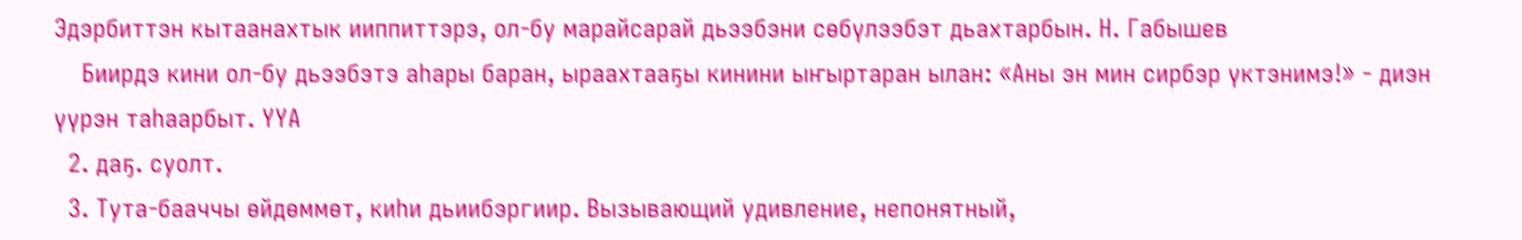Эдэрбиттэн кытаанахтык ииппиттэрэ, ол-бу марайсарай дьээбэни сөбүлээбэт дьахтарбын. Н. Габышев
    Биирдэ кини ол-бу дьээбэтэ аһары баран, ыраахтааҕы кинини ыҥыртаран ылан: «Аны эн мин сирбэр үктэнимэ!» - диэн үүрэн таһаарбыт. ҮҮА
  2. даҕ. суолт.
  3. Тута-бааччы өйдөммөт, киһи дьиибэргиир. Вызывающий удивление, непонятный,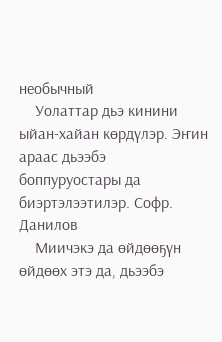необычный
    Уолаттар дьэ кинини ыйан-хайан көрдүлэр. Эҥин араас дьээбэ боппуруостары да биэртэлээтилэр. Софр. Данилов
    Миичэкэ да өйдөөҕүн өйдөөх этэ да, дьээбэ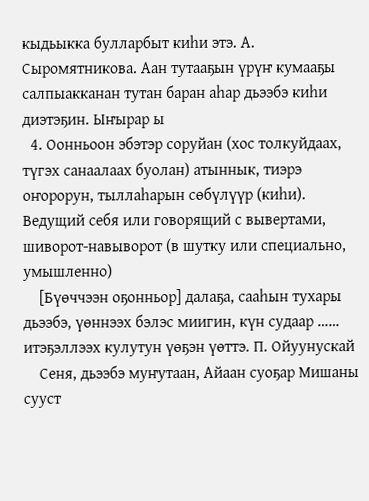кыдьыкка булларбыт киһи этэ. А. Сыромятникова. Аан тутааҕын үрүҥ кумааҕы салпыакканан тутан баран аһар дьээбэ киһи диэтэҕин. Ыҥырар ы
  4. Оонньоон эбэтэр соруйан (хос толкуйдаах, түгэх санаалаах буолан) атыннык, тиэрэ оҥорорун, тыллаһарын сөбүлүүр (киһи). Ведущий себя или говорящий с вывертами, шиворот-навыворот (в шутку или специально, умышленно)
    [Бүөччээн оҕонньор] далаҕа, сааһын тухары дьээбэ, үөннээх бэлэс миигин, күн судаар …… итэҕэллээх кулутун үөҕэн үөттэ. П. Ойуунускай
    Сеня, дьээбэ муҥутаан, Айаан суоҕар Мишаны сууст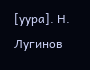[уура]. Н. Лугинов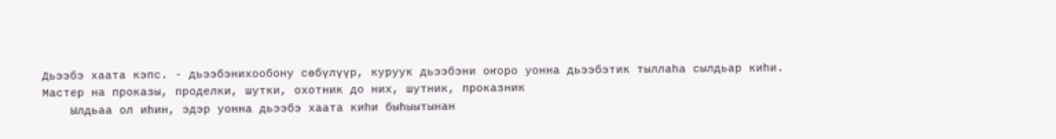Дьээбэ хаата кэпс. - дьээбэнихообону сөбүлүүр, куруук дьээбэни оҥоро уонна дьээбэтик тыллаһа сылдьар киһи. Мастер на проказы, проделки, шутки, охотник до них, шутник, проказник
    Ылдьаа ол иһин, эдэр уонна дьээбэ хаата киһи быһыытынан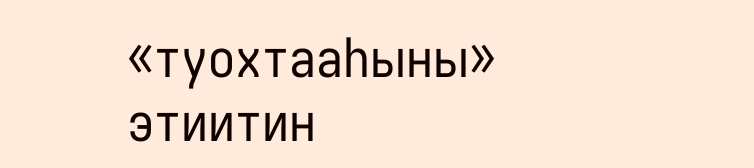«туохтааһыны» этиитин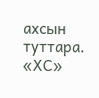ахсын туттара. «ХС»